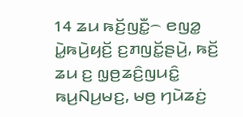14 ꤘꤣ ꤒꤢꤩ꤬ꤜꤢꤪ꤭꤮ ꤕꤜꤤ꤭ ꤣꤧ꤭ꤒꤣꤧ꤬ꤟꤢꤩ꤬ ꤢ꤬ꤊꤜꤢꤩ꤭ꤔꤣꤧ꤬, ꤒꤢꤩ꤬ ꤘꤣ ꤢ꤬ ꤜ꤫ꤥ꤬ꤘꤢꤨ꤬ꤜꤣꤢꤨ꤭ ꤒꤣ꤬ꤡꤣ꤬ꤗꤢ꤬, ꤗꤥ꤬ ꤚꤣꤧꤘꤢꤦ꤬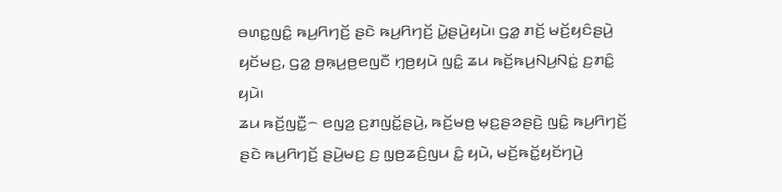ꤋꤛꤢ꤭ꤜꤢꤨ꤭ ꤒꤣ꤬ꤖꤚꤢꤩ꤬ ꤔꤢꤧ ꤒꤣ꤬ꤖꤚꤢꤩ꤬ ꤣꤧ꤭ꤔꤣꤧ꤬ꤟꤣꤧ꤯ ꤞꤤ꤭ ꤊꤢꤩ꤬ ꤗꤢꤩ꤬ꤟꤢꤨꤔꤣꤧ꤬ ꤟꤢꤩꤗꤢ꤬, ꤞꤤ꤭ ꤥ꤬ꤒ꤫ꤣ꤬ꤥ꤬ꤕꤜꤢꤪ ꤚ꤫ꤥ꤬ꤟꤣꤧ ꤜꤢꤨ꤭ ꤘꤣ ꤒꤢꤩ꤬ꤒꤣ꤬ꤡꤣ꤬ꤡꤢꤦ꤭ ꤢ꤬ꤊꤢꤨ꤭ ꤟꤣꤧ꤯
ꤘꤣ ꤒꤢꤩ꤬ꤜꤢꤪ꤭꤮ ꤕꤜꤤ꤬ ꤢ꤬ꤊꤜꤢꤩ꤭ꤔꤣꤧ꤬, ꤒꤢꤩ꤬ꤗꤥ꤬ ꤗ꤫ꤢ꤬ꤔꤤꤔꤢꤧ꤬ ꤜꤢꤨ꤭ ꤒꤣ꤬ꤖꤚꤢꤩ꤬ ꤔꤢꤧ ꤒꤣ꤬ꤖꤚꤢꤩ꤬ ꤔꤣꤧ꤬ꤗꤢ꤬ ꤢ꤬ ꤜ꤫ꤥ꤬ꤘꤢꤨ꤬ꤜꤣ ꤢꤨ꤭ ꤟꤣꤧ, ꤗꤢꤩ꤬ꤒꤢꤩ꤭ꤟꤢꤩꤚꤣꤧ꤬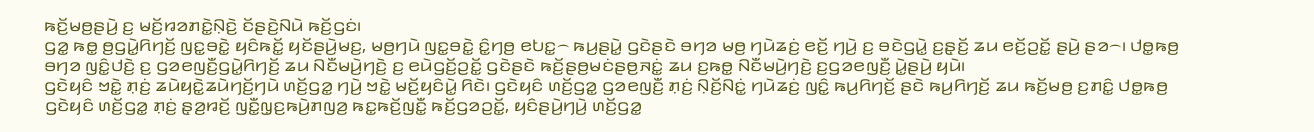ꤒꤢꤩ꤬ꤗꤥ꤬ꤔꤣꤧ꤬ ꤢ꤬ ꤗꤢꤩ꤬ꤙꤤꤊꤢꤧ꤭ꤡ꤫ꤢꤧ꤬ ꤢꤩꤔꤢꤧ꤬ꤡꤣꤧ ꤒꤢꤩ꤬ꤞꤢꤦ꤯
ꤞꤤ꤭ ꤒꤥ꤭ ꤥ꤬ꤞꤣꤧ꤭ꤖꤚꤢꤩ꤬ ꤜꤢ꤭ꤋꤢꤧ꤭ ꤟꤢꤨꤒꤢꤩ꤭ ꤟꤢꤩꤔꤣꤧ꤬ꤗꤢ꤬, ꤗꤥ꤬ꤚꤣꤧ ꤜꤢ꤭ꤋꤢꤧ꤭ ꤢꤨ꤭ꤚꤥ꤬ ꤕꤝꤢ꤭꤮ ꤒꤣ꤬ꤔꤣꤧ꤭ ꤞꤢꤧꤔꤢꤧ ꤋꤚꤤ ꤗꤥ꤬ ꤚꤣꤧꤘꤢꤦ꤬ ꤕꤢꤩ꤬ ꤚꤣꤧ꤬ ꤢ꤬ ꤋꤢꤧꤞꤣꤧ꤭ ꤢ꤬ꤔ꤫ꤢꤩ꤬ ꤘꤣ ꤕꤢꤩ꤬ꤑꤢꤩ꤭ ꤔꤣꤧ꤬ ꤔꤤ꤮꤯ ꤓꤥ꤭ꤒꤥ꤬ ꤋꤚꤤ ꤜꤢꤨ꤭ꤓꤢꤧ꤬ ꤢ꤬ ꤞꤤꤕꤜꤢꤪ꤬ꤞꤣꤧ꤭ꤖꤚꤢꤩ꤬ ꤘꤣ ꤡꤢꤪꤗꤣꤧ꤬ꤚꤢꤧ꤬ ꤢ꤬ ꤕꤣꤧꤞꤢꤩ꤬ꤑꤢꤩ꤭ ꤞꤢꤧꤔꤢꤧ ꤒꤢꤩ꤬ꤔꤥ꤬ꤗꤢꤦꤔꤥ꤬ꤏꤢꤦ꤭ ꤘꤣ ꤢ꤬ꤒꤥ꤭ ꤡꤢꤪꤗꤣꤧ꤬ꤚꤢꤧ꤬ ꤢ꤬ꤞꤤꤕꤜꤢꤪ꤬ ꤣꤧ꤭ꤔꤣꤧ꤬ ꤟꤣꤧ꤯
ꤞꤢꤧꤟꤢꤨ ꤠꤢꤧ꤭ ꤊ꤫ꤢꤦ꤬ ꤘꤣꤧꤟꤢꤧ꤭ꤘꤣꤧꤚꤢꤩ꤬ꤚꤣꤧ ꤛꤢꤩ꤬ꤞꤤ꤭ ꤚꤣꤧ꤬ ꤠꤢꤧ꤭ ꤗꤢꤩ꤬ꤟꤢꤨꤣꤧ꤭ ꤖꤢꤧ꤯ ꤞꤢꤧꤟꤢꤨ ꤛꤢꤩ꤬ꤞꤤ꤭ ꤞꤤꤕꤜꤢꤪ꤬ ꤊ꤫ꤢꤦ꤬ ꤡ꤫ꤢꤩ꤬ꤡꤢꤦ꤭ ꤚꤣꤧꤘꤢꤦ꤬ ꤜꤢꤨ꤭ ꤒꤣ꤬ꤖꤚꤢꤩ꤬ ꤔꤢꤧ ꤒꤣ꤬ꤖꤚꤢꤩ꤬ ꤘꤣ ꤒꤢꤩ꤬ꤗꤥ꤬ ꤢ꤬ꤊꤢꤨ꤭ ꤓꤥ꤭ꤒꤥ꤬ ꤞꤢꤧꤟꤢꤨ ꤛꤢꤩ꤬ꤞꤤ꤭ ꤊ꤫ꤢꤦ꤬ ꤔ꤫ꤤ꤬ꤙꤢꤩ꤬ ꤜꤢꤪ꤭ꤜ꤫ꤢ꤬ꤒꤣꤧ꤬ꤊꤜꤤ꤬ ꤒꤢ꤭ꤒꤢꤩ꤬ꤜꤢꤪ꤭ ꤒꤢꤩ꤬ꤞꤤꤑꤢꤩ꤭, ꤟꤢꤨꤔꤣꤧ꤬ꤚꤣꤧ꤬ ꤛꤢꤩ꤬ꤞꤤ꤭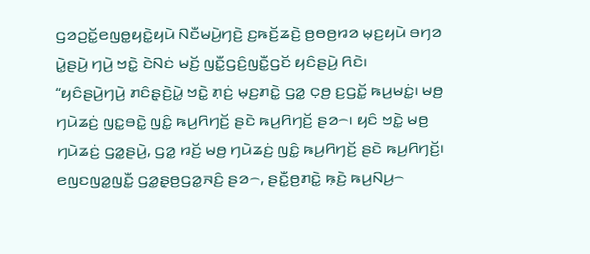ꤞꤤꤑꤢꤩ꤭ꤕꤜꤥ꤭ꤟꤢꤧ꤭ꤟꤣꤧ ꤡꤢꤪꤗꤣꤧ꤬ꤚꤢꤧ꤬ ꤢ꤬ꤒꤢꤩ꤬ꤘꤢꤧ꤬ ꤥ꤬ꤥꤥ꤬ꤙꤤ ꤗ꤫ꤢ꤬ꤟꤣꤧ ꤋꤚꤤ ꤣꤧ꤭ꤔꤣꤧ꤬ ꤚꤣꤧ꤬ ꤠꤢꤧ꤭ ꤢꤧꤡꤢꤦ ꤗꤢꤩ꤬ ꤜꤢꤪ꤭ꤞꤢꤨ꤬ꤜꤢꤪ꤭ꤞꤢꤩ ꤟꤢꤨꤔꤣꤧ꤬ ꤖꤢꤧ꤯
“ꤟꤢꤨꤔꤣꤧ꤬ꤚꤣꤧ꤬ ꤊꤢꤨꤔ꤫ꤢꤧ꤬ꤣꤧ꤭ ꤠꤢꤧ꤭ ꤊ꤫ꤢꤦ꤬ ꤗ꤫ꤢ꤬ꤊꤢꤧ꤭ ꤞꤤ꤭ ꤍ꤫ꤥ꤬ ꤢ꤬ꤞꤢꤩ꤭ ꤒꤣ꤬ꤗꤢꤦ꤭꤯ ꤗꤥ꤬ ꤚꤣꤧꤘꤢꤦ꤬ ꤜꤢ꤭ꤋꤢꤧ꤭ ꤜꤢꤨ꤭ ꤒꤣ꤬ꤖꤚꤢꤩ꤬ ꤔꤢꤧ ꤒꤣ꤬ꤖꤚꤢꤩ꤬ ꤔꤤ꤮꤯ ꤟꤢꤨ ꤠꤢꤧ꤭ ꤗꤥ꤬ ꤚꤣꤧꤘꤢꤦ꤬ ꤞꤤ꤭ꤔꤣꤧ꤬, ꤞꤤ꤭ ꤙꤢꤩ꤬ ꤗꤥ꤬ ꤚꤣꤧꤘꤢꤦ꤬ ꤜꤢꤨ꤭ ꤒꤣ꤬ꤖꤚꤢꤩ꤬ ꤔꤢꤧ ꤒꤣ꤬ꤖꤚꤢꤩ꤬꤯
ꤕꤜꤢꤜꤤ꤭ꤜꤢꤪ꤭ ꤞꤤ꤭ꤔ꤫ꤥ꤬ꤞꤤ꤭ꤏꤢꤨ꤬ ꤔꤤ꤮, ꤔꤢꤪ꤭ꤥ꤬ꤊꤢꤧ꤭ ꤒ꤫ꤢꤧ꤬ ꤒꤣ꤬ꤡꤣ꤬꤮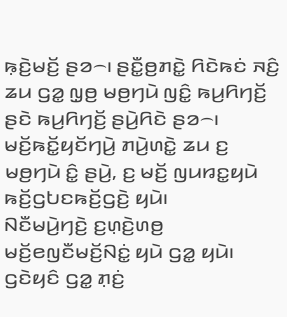ꤒ꤫ꤢꤧ꤬ꤗꤢꤩ꤬ ꤔꤤ꤮꤯ ꤔꤢꤪ꤭ꤥ꤬ꤊꤢꤧ꤭ ꤖꤢꤧꤒꤢꤦ ꤏꤢꤨ꤬ ꤘꤣ ꤞꤤ꤭ ꤜ꤫ꤥ꤬ ꤗꤥ꤬ꤚꤣꤧ ꤜꤢꤨ꤭ ꤒꤣ꤬ꤖꤚꤢꤩ꤬ ꤔꤢꤧ ꤒꤣ꤬ꤖꤚꤢꤩ꤬ ꤔꤣꤧ꤬ꤖꤢꤧ ꤔꤤ꤮꤯ ꤗꤢꤩ꤬ꤒꤢꤩ꤭ꤟꤢꤩꤚꤣꤧ꤬ ꤊꤣꤧ꤬ꤛꤢꤧ꤭ ꤘꤣ ꤢ꤬ ꤗꤥ꤬ꤚꤣꤧ ꤢꤨ꤭ ꤔꤣꤧ꤬, ꤢ꤬ ꤗꤢꤩ꤬ ꤜꤣꤙꤢ꤭ꤟꤣꤧ ꤒꤢꤩ꤬ꤞꤝꤢꤒꤢꤩ꤬ꤞꤢꤧ꤬ ꤟꤣꤧ꤯
ꤡꤢꤪꤗꤣꤧ꤬ꤚꤢꤧ꤬ ꤢ꤬ꤛ꤫ꤢꤧ꤬ꤛꤥ꤬ ꤗꤢꤩ꤬ꤕꤜꤢꤪꤗꤢꤩ꤬ꤡꤢꤦ꤭ ꤟꤣꤧ ꤞꤤ꤭ ꤟꤣꤧ꤯ ꤞꤢꤧꤟꤢꤨ ꤞꤤ꤭ ꤊ꤫ꤢꤦ꤬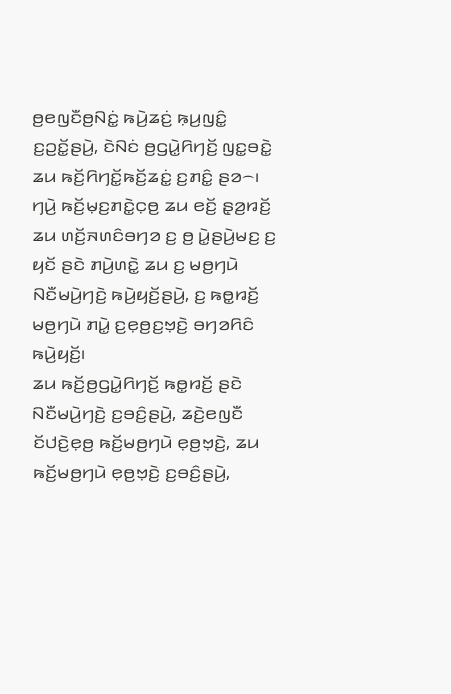ꤥ꤬ꤕꤜꤢꤪꤥ꤬ꤡꤢꤦ꤭ ꤒꤣꤧ꤬ꤘꤢꤦ꤬ ꤒ꤫ꤣ꤬ꤜꤢꤨ꤭ ꤢ꤬ꤑꤢꤩ꤭ꤔꤣꤧ꤬, ꤢꤧꤡꤢꤦ ꤥ꤬ꤞꤣꤧ꤭ꤖꤚꤢꤩ꤬ ꤜꤢ꤭ꤋꤢꤧ꤭ ꤘꤣ ꤒꤢꤩ꤬ꤖꤚꤢꤩ꤭ꤒꤢꤩ꤬ꤘꤢꤦ꤭ ꤢ꤬ꤊꤢꤨ꤭ ꤔꤤ꤮꤯
ꤚꤣꤧ꤬ ꤒꤢꤩ꤬ꤗ꤫ꤢ꤬ꤊꤢꤧ꤭ꤍ꤫ꤥ꤬ ꤘꤣ ꤕꤢꤩ꤬ ꤔ꤫ꤤ꤬ꤙꤢꤩ꤬ ꤘꤣ ꤛꤢꤩ꤬ꤏꤛꤢꤨꤋꤚꤤ ꤢ꤬ ꤥ꤬ ꤣꤧ꤭ꤔꤣꤧ꤬ꤗꤢ꤬ ꤢ꤬ ꤟꤢꤩ ꤔꤢꤧ ꤊꤣꤧ꤬ꤛꤢꤧ꤭ ꤘꤣ ꤢ꤬ ꤗꤥ꤬ꤚꤣꤧ ꤡꤢꤪꤗꤣꤧ꤬ꤚꤢꤧ꤬ ꤒꤣꤧ꤬ꤟꤢꤩ꤬ꤔꤣꤧ꤬, ꤢ꤬ ꤒꤥ꤭ꤙꤢꤩ꤬ ꤗꤥ꤬ꤚꤣꤧ ꤊꤣꤧ꤭ ꤢ꤬ꤕ꤫ꤥ꤬ꤢ꤬ꤠ꤫ꤢꤧ꤬ ꤋꤚꤤꤖꤢꤨ ꤒꤣꤧ꤬ꤟꤢꤩ꤬꤯
ꤘꤣ ꤒꤢꤩ꤬ꤥ꤬ꤞꤣꤧ꤭ꤖꤚꤢꤩ꤬ ꤒꤥ꤭ꤙꤢꤩ꤬ ꤔꤢꤧ ꤡꤢꤪꤗꤣꤧ꤬ꤚꤢꤧ꤬ ꤢ꤬ꤋꤢꤨ꤬ꤔꤣꤧ꤬, ꤘꤢꤧ꤬ꤕꤜꤢꤪ ꤢꤩꤓꤢꤧ꤬ꤕ꤫ꤥ꤬ ꤒꤢꤩ꤬ꤗꤥ꤬ꤚꤣꤧ ꤕ꤫ꤥ꤬ꤠ꤫ꤢꤧ꤬, ꤘꤣ ꤒꤢꤩ꤬ꤗꤥ꤬ꤚꤣꤧ ꤕ꤫ꤥ꤬ꤠ꤫ꤢꤧ꤬ ꤢ꤬ꤋꤢꤨ꤬ꤔꤣꤧ꤬,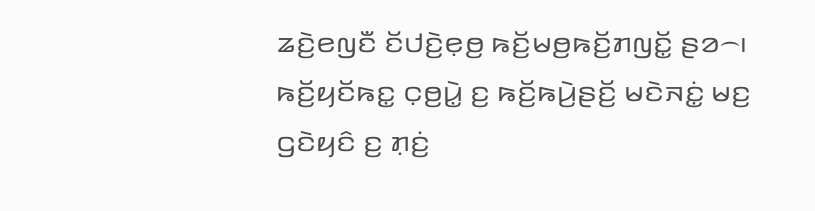ꤘꤢꤧ꤬ꤕꤜꤢꤪ ꤢꤩꤓꤢꤧ꤬ꤕ꤫ꤥ꤬ ꤒꤢꤩ꤬ꤗꤥ꤬ꤒꤢꤩ꤬ꤊꤜꤢꤩ꤭ ꤔꤤ꤮꤯
ꤒꤢꤩ꤬ꤟꤢꤩꤒꤢ꤭ ꤍ꤫ꤥ꤬ꤣꤧ꤭ ꤢ꤬ ꤒꤢꤩ꤬ꤒꤣꤧ꤬ꤔꤢꤩ꤬ ꤗꤢꤧꤏꤢꤦ꤭ ꤗꤢ꤬ ꤞꤢꤧꤟꤢꤨ ꤢ꤬ ꤊ꤫ꤢꤦ꤬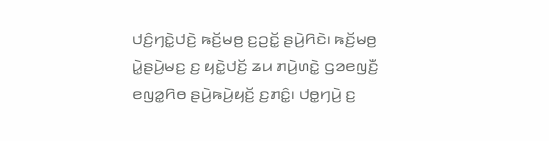ꤓꤢꤨ꤬ꤚꤢꤧ꤭ꤓꤢꤧ꤬ ꤒꤢꤩ꤬ꤗꤥ꤬ ꤢ꤬ꤑꤢꤩ꤭ ꤔꤣꤧ꤬ꤖꤢꤧ꤯ ꤒꤢꤩ꤬ꤗꤥ꤬ ꤣꤧ꤭ꤔꤣꤧ꤬ꤗꤢ꤬ ꤢ꤬ ꤟꤢꤧ꤭ꤓꤢꤩ꤬ ꤘꤣ ꤊꤣꤧ꤬ꤛꤢꤧ꤭ ꤞꤤꤕꤜꤢꤪ꤬ ꤕꤜꤤ꤭ꤖꤥ ꤔꤣꤧ꤬ꤒꤣꤧ꤬ꤟꤢꤩ꤬ ꤢ꤬ꤊꤢꤨ꤭꤯ ꤓꤥ꤭ꤚꤣꤧ꤬ ꤢ꤬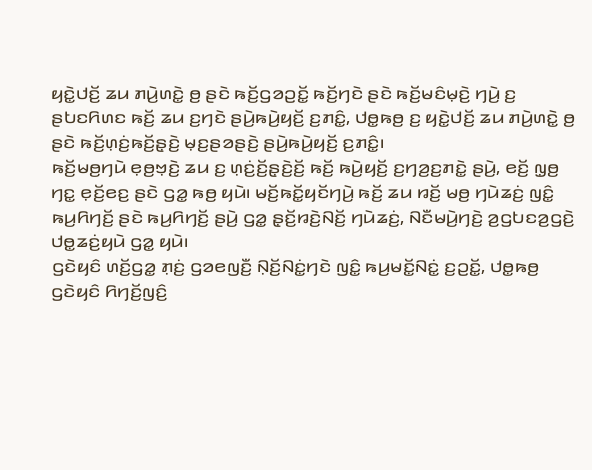ꤟꤢꤧ꤭ꤓꤢꤩ꤬ ꤘꤣ ꤊꤣꤧ꤬ꤛꤢꤧ꤭ ꤥ꤬ ꤔꤢꤧ ꤒꤢꤩ꤬ꤞꤤꤑꤢꤩ꤭ ꤒꤢꤩ꤬ꤚꤢꤧ ꤔꤢꤧ ꤒꤢꤩ꤬ꤗꤢꤨꤗ꤫ꤢꤧ꤬ ꤚꤣꤧ꤬ ꤢ꤬ ꤔꤝꤢꤖꤛꤢ ꤒꤢꤩ꤬ ꤘꤣ ꤢ꤬ꤚꤢꤧ ꤔꤣꤧ꤬ꤒꤣꤧ꤬ꤟꤢꤩ꤬ ꤢ꤬ꤊꤢꤨ꤭, ꤓꤥ꤭ꤒꤥ꤬ ꤢ꤬ ꤟꤢꤧ꤭ꤓꤢꤩ꤬ ꤘꤣ ꤊꤣꤧ꤬ꤛꤢꤧ꤭ ꤥ꤬ ꤔꤢꤧ ꤒꤢꤩ꤬ꤛ꤫ꤢꤦ꤬ꤒꤢꤩ꤬ꤔ꤫ꤢꤧ꤬ ꤗ꤫ꤢ꤬ꤔꤤꤔꤢꤧ꤬ ꤔꤣꤧ꤬ꤒꤣꤧ꤬ꤟꤢꤩ꤬ ꤢ꤬ꤊꤢꤨ꤭꤯
ꤒꤢꤩ꤬ꤗꤥ꤬ꤚꤣꤧ ꤕ꤫ꤥ꤬ꤠ꤫ꤢꤧ꤬ ꤘꤣ ꤢ꤬ ꤛ꤫ꤢꤦ꤬ꤢꤩ꤬ꤔ꤫ꤢꤧ꤬ꤢꤩ꤬ ꤒꤢꤩ꤬ ꤒꤣꤧ꤬ꤟꤢꤩ꤬ ꤢ꤬ꤚꤤ꤬ꤢ꤬ꤊꤢꤧ꤭ ꤔꤣꤧ꤬, ꤕꤢꤩ꤬ ꤜ꤫ꤥ꤬ ꤚꤢ꤭ ꤕ꤫ꤢꤩ꤬ꤕꤢ꤬ ꤔꤢꤧ ꤞꤤ꤭ ꤒꤥ꤬ ꤟꤣꤧ꤯ ꤗꤢꤩ꤬ꤒꤢꤩ꤭ꤟꤢꤩꤚꤣꤧ꤬ ꤒꤢꤩ꤬ ꤘꤣ ꤙꤢꤩ꤬ ꤗꤥ꤬ ꤚꤣꤧꤘꤢꤦ꤬ ꤜꤢꤨ꤭ ꤒꤣ꤬ꤖꤚꤢꤩ꤬ ꤔꤢꤧ ꤒꤣ꤬ꤖꤚꤢꤩ꤬ ꤔꤣꤧ꤬ ꤞꤤ꤭ ꤔ꤫ꤢꤩ꤬ꤙꤢꤧ꤬ꤡꤢꤩ꤬ ꤚꤣꤧꤘꤢꤦ꤬, ꤡꤢꤪꤗꤣꤧ꤬ꤚꤢꤧ꤬ ꤤ꤬ꤞꤝꤢꤤ꤬ꤞꤢꤧ꤬ ꤓꤥ꤭ꤘꤢꤦ꤬ꤟꤣꤧ ꤞꤤ꤭ ꤟꤣꤧ꤯
ꤞꤢꤧꤟꤢꤨ ꤛꤢꤩ꤬ꤞꤤ꤭ ꤊ꤫ꤢꤦ꤬ ꤞꤤꤕꤜꤢꤪ꤬ ꤡ꤫ꤢꤩ꤬ꤡꤢꤦ꤭ꤚꤢꤧ ꤜꤢꤨ꤭ ꤒꤣ꤬ꤗꤢꤩ꤭ꤡꤢꤦ꤭ ꤢ꤬ꤑꤢꤩ꤭, ꤓꤥ꤭ꤒꤥ꤬ ꤞꤢꤧꤟꤢꤨ ꤖꤚꤢꤩ꤬ꤜꤢꤨ꤬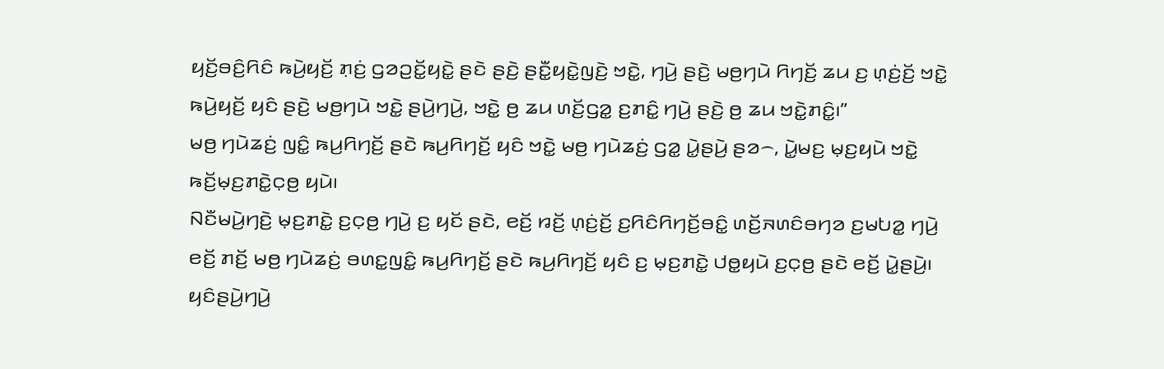ꤟꤢꤩ꤬ꤋꤢꤨ꤬ꤖꤢꤨ ꤒꤣꤧ꤬ꤟꤢꤩ꤬ ꤊ꤫ꤢꤦ꤬ ꤞꤤꤑꤢꤩ꤭ꤟꤢꤧ꤭ ꤔꤢꤧ ꤔꤢꤧ꤬ ꤔꤢꤪ꤭ꤟꤢꤧ꤭ꤜꤢꤧ꤬ ꤠꤢꤧ꤭, ꤚꤣꤧ꤬ ꤔꤢꤧ꤬ ꤗꤥ꤬ꤚꤣꤧ ꤖꤚꤢꤩ꤬ ꤘꤣ ꤢ꤬ ꤛ꤫ꤢꤦ꤬ꤢꤩ꤬ ꤠꤢꤧ꤭ ꤒꤣꤧ꤬ꤟꤢꤩ꤬ ꤟꤢꤨ ꤔꤢꤧ꤬ ꤗꤥ꤬ꤚꤣꤧ ꤠꤢꤧ꤭ ꤔꤣꤧ꤬ꤚꤣꤧ꤬, ꤠꤢꤧ꤭ ꤥ꤬ ꤘꤣ ꤛꤢꤩ꤬ꤞꤤ꤭ ꤢ꤬ꤊꤢꤨ꤭ ꤚꤣꤧ꤬ ꤔꤢꤧ꤬ ꤥ꤬ ꤘꤣ ꤠꤢꤧ꤭ꤊꤢꤨ꤭꤯”
ꤗꤥ꤬ ꤚꤣꤧꤘꤢꤦ꤬ ꤜꤢꤨ꤭ ꤒꤣ꤬ꤖꤚꤢꤩ꤬ ꤔꤢꤧ ꤒꤣ꤬ꤖꤚꤢꤩ꤬ ꤟꤢꤨ ꤠꤢꤧ꤭ ꤗꤥ꤬ ꤚꤣꤧꤘꤢꤦ꤬ ꤞꤤ꤭ ꤣꤧ꤭ꤔꤣꤧ꤬ ꤔꤤ꤮, ꤣꤧ꤭ꤗꤢ꤬ ꤗ꤫ꤢ꤬ꤟꤣꤧ ꤠꤢꤧ꤭ ꤒꤢꤩ꤬ꤗ꤫ꤢ꤬ꤊꤢꤧ꤭ꤍ꤫ꤥ꤬ ꤟꤣꤧ꤯
ꤡꤢꤪꤗꤣꤧ꤬ꤚꤢꤧ꤬ ꤗ꤫ꤢ꤬ꤊꤢꤧ꤭ ꤢ꤬ꤍ꤫ꤥ꤬ ꤚꤣꤧ꤬ ꤢ꤬ ꤟꤢꤩ ꤔꤢꤧ, ꤕꤢꤩ꤬ ꤙꤢꤩ꤬ ꤛ꤫ꤢꤦ꤬ꤢꤩ꤬ ꤢ꤬ꤖꤢꤨꤖꤚꤢꤩ꤬ꤋꤢꤨ꤭ ꤛꤢꤩ꤬ꤏꤛꤢꤨꤋꤚꤤ ꤢ꤬ꤗꤝꤤ꤭ ꤚꤣꤧ꤬ ꤕꤢꤩ꤬ ꤊꤢꤩ꤬ ꤗꤥ꤬ ꤚꤣꤧꤘꤢꤦ꤬ ꤋꤛꤢ꤭ꤜꤢꤨ꤭ ꤒꤣ꤬ꤖꤚꤢꤩ꤬ ꤔꤢꤧ ꤒꤣ꤬ꤖꤚꤢꤩ꤬ ꤟꤢꤨ ꤢ꤬ ꤗ꤫ꤢ꤬ꤊꤢꤧ꤭ ꤓꤥ꤭ꤟꤣꤧ ꤢ꤬ꤍ꤫ꤥ꤬ ꤔꤢꤧ ꤕꤢꤩ꤬ ꤣꤧ꤭ꤔꤣꤧ꤬꤯
ꤟꤢꤨꤔꤣꤧ꤬ꤚꤣꤧ꤬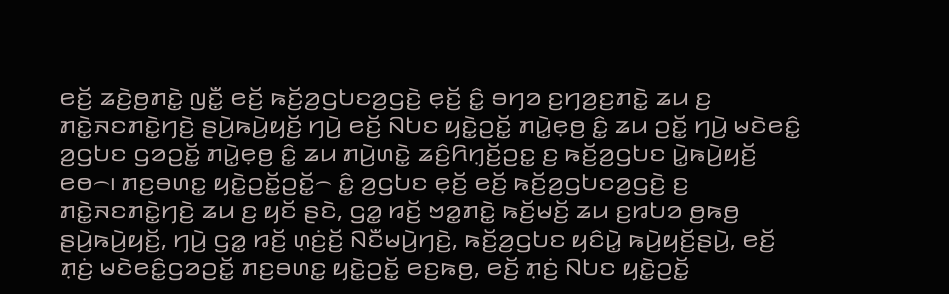ꤕꤢꤩ꤬ ꤘꤢꤧ꤬ꤥ꤬ꤊꤢꤧ꤭ ꤜꤢꤪ꤭ ꤕꤢꤩ꤬ ꤒꤢꤩ꤬ꤤ꤬ꤞꤝꤢꤤ꤬ꤞꤢꤧ꤬ ꤕ꤫ꤢꤩ꤬ ꤢꤨ꤭ ꤋꤚꤤ ꤢ꤬ꤚꤤ꤬ꤢ꤬ꤊꤢꤧ꤭ ꤘꤣ ꤢ꤬ ꤊꤢꤧ꤭ꤏꤢꤊꤢꤧ꤭ꤚꤢꤧ꤬ ꤔꤣꤧ꤬ꤒꤣꤧ꤬ꤟꤢꤩ꤬ ꤚꤣꤧ꤬ ꤕꤢꤩ꤬ ꤡꤝꤢ ꤟꤢꤧ꤭ꤑꤢꤩ꤭ ꤊꤣꤧ꤭ꤕ꤫ꤥ꤬ ꤢꤨ꤭ ꤘꤣ ꤑꤢꤩ꤭ ꤚꤣꤧ꤬ ꤗꤢꤧꤕꤢꤨ꤭ ꤤ꤬ꤞꤝꤢ ꤞꤤꤑꤢꤩ꤭ ꤊꤣꤧ꤭ꤕ꤫ꤥ꤬ ꤢꤨ꤭ ꤘꤣ ꤊꤣꤧ꤬ꤛꤢꤧ꤭ ꤘꤢꤨ꤬ꤖꤚ꤫ꤢꤩ꤬ꤑꤢ꤭ ꤢ꤬ ꤒꤢꤩ꤬ꤤ꤬ꤞꤝꤢ ꤣꤧ꤭ꤒꤣꤧ꤬ꤟꤢꤩ꤬ ꤕꤥ꤮꤯ ꤊꤢ꤬ꤋꤛꤢ꤭ ꤟꤢꤧ꤭ꤑꤢꤩ꤭ꤑꤢꤩ꤭꤮ ꤢꤨ꤭ ꤤ꤬ꤞꤝꤢ ꤕ꤫ꤢꤩ꤬ ꤕꤢꤩ꤬ ꤒꤢꤩ꤬ꤤ꤬ꤞꤝꤢꤤ꤬ꤞꤢꤧ꤬ ꤢ꤬ ꤊꤢꤧ꤭ꤏꤢꤊꤢꤧ꤭ꤚꤢꤧ꤬ ꤘꤣ ꤢ꤬ ꤟꤢꤩ ꤔꤢꤧ, ꤞꤤ꤭ ꤙꤢꤩ꤬ ꤠꤤ꤭ꤊꤢꤧ꤭ ꤒꤢꤩ꤬ꤗꤢꤩ꤬ ꤘꤣ ꤢ꤬ꤙꤝꤤ ꤥ꤬ꤒꤥ꤬ ꤔꤣꤧ꤬ꤒꤣꤧ꤬ꤟꤢꤩ꤬, ꤚꤣꤧ꤬ ꤞꤤ꤭ ꤙꤢꤩ꤬ ꤛ꤫ꤢꤦ꤬ꤢꤩ꤬ ꤡꤢꤪꤗꤣꤧ꤬ꤚꤢꤧ꤬, ꤒꤢꤩ꤬ꤤ꤬ꤞꤝꤢ ꤟꤢꤨꤣꤧ꤭ ꤒꤣꤧ꤬ꤟꤢꤩ꤬ꤔꤣꤧ꤬, ꤕꤢꤩ꤬ ꤊ꤫ꤢꤦ꤬ ꤗꤢꤧꤕꤢꤨ꤭ꤞꤤꤑꤢꤩ꤭ ꤊꤢ꤬ꤋꤛꤢ꤭ ꤟꤢꤧ꤭ꤑꤢꤩ꤭ ꤕꤢ꤬ꤒꤥ꤬, ꤕꤢꤩ꤬ ꤊ꤫ꤢꤦ꤬ ꤡꤝꤢ ꤟꤢꤧ꤭ꤑꤢꤩ꤭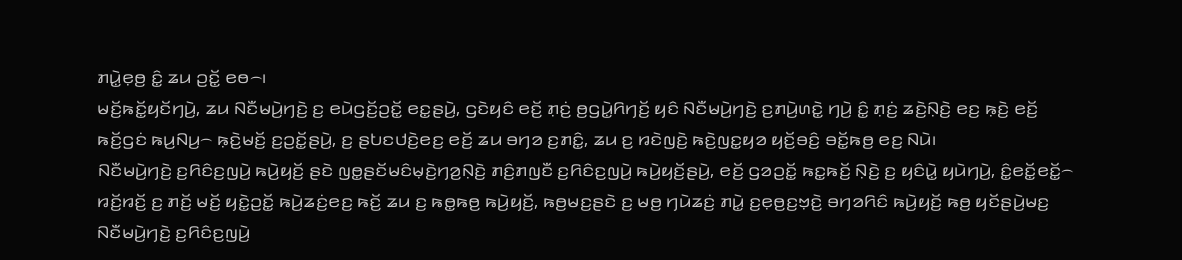ꤊꤣꤧ꤭ꤕ꤫ꤥ꤬ ꤢꤨ꤭ ꤘꤣ ꤑꤢꤩ꤭ ꤕꤥ꤮꤯
ꤗꤢꤩ꤬ꤒꤢꤩ꤭ꤟꤢꤩꤚꤣꤧ꤬, ꤘꤣ ꤡꤢꤪꤗꤣꤧ꤬ꤚꤢꤧ꤬ ꤢ꤬ ꤕꤣꤧꤞꤢꤩ꤬ꤑꤢꤩ꤭ ꤕꤢ꤭ꤔꤣꤧ꤬, ꤞꤢꤧꤟꤢꤨ ꤕꤢꤩ꤬ ꤊ꤫ꤢꤦ꤬ ꤥ꤬ꤞꤣꤧ꤭ꤖꤚꤢꤩ꤬ ꤟꤢꤨ ꤡꤢꤪꤗꤣꤧ꤬ꤚꤢꤧ꤬ ꤢ꤬ꤊꤣꤧ꤬ꤛꤢꤧ꤭ ꤚꤣꤧ꤬ ꤢꤨ꤭ ꤊ꤫ꤢꤦ꤬ ꤘꤢꤧ꤬ꤡ꤫ꤢꤧ꤬ ꤕꤢ꤬ ꤒ꤫ꤢꤧ꤬ ꤕꤢꤩ꤬ ꤒꤢꤩ꤬ꤞꤢꤦ ꤒꤣ꤬ꤡꤣ꤬꤮ ꤒ꤫ꤢꤧ꤬ꤗꤢꤩ꤬ ꤢ꤬ꤑꤢꤩ꤭ꤔꤣꤧ꤬, ꤢ꤬ ꤔꤝꤢꤓꤢꤧ꤬ꤕꤢ꤬ ꤕꤢꤩ꤬ ꤘꤣ ꤋꤚꤤ ꤢ꤬ꤊꤢꤨ꤭, ꤘꤣ ꤢ꤬ ꤙꤢꤧꤜꤢꤧ꤬ ꤒꤢꤧ꤬ꤜꤢ꤭ꤟꤤ ꤟꤢꤩ꤬ꤋꤢꤨ꤬ ꤋꤢꤩ꤭ꤒꤥ꤬ ꤕꤢ꤬ ꤡꤣꤧ꤯
ꤡꤢꤪꤗꤣꤧ꤬ꤚꤢꤧ꤬ ꤢ꤬ꤖꤢꤨꤢ꤬ꤜꤣꤧ꤬ ꤒꤣꤧ꤬ꤟꤢꤩ꤬ ꤔꤢꤧ ꤜꤥ꤭ꤔꤢꤩꤗꤢꤨꤗ꤫ꤢꤧ꤬ꤚꤤ꤬ꤡ꤫ꤢꤧ꤬ ꤊꤢꤨ꤬ꤊꤜꤢꤪ ꤢ꤬ꤖꤢꤨꤢ꤬ꤜꤣꤧ꤬ ꤒꤣꤧ꤬ꤟꤢꤩ꤬ꤔꤣꤧ꤬, ꤕꤢꤩ꤬ ꤞꤤꤑꤢꤩ꤭ ꤒꤢ꤭ꤒꤢꤩ꤬ ꤡ꤫ꤢꤧ꤬ ꤢ꤬ ꤟꤢꤨꤣꤧ꤭ ꤟꤣꤧꤚꤣꤧ꤬, ꤢꤨ꤭ꤕꤢꤩ꤭ꤕꤢꤩ꤭꤮ ꤙꤢꤩ꤬ꤙꤢꤩ꤬ ꤢ꤬ ꤊꤢꤩ꤬ ꤗꤢꤩ꤬ ꤟꤢꤧ꤭ꤑꤢꤩ꤭ ꤒꤣꤧ꤬ꤘꤢꤦ꤬ꤕꤢ꤬ ꤒꤢꤩ꤬ ꤘꤣ ꤢ꤬ ꤒꤥ꤭ꤒꤥ꤬ ꤒꤣꤧ꤬ꤟꤢꤩ꤬, ꤒꤥ꤬ꤗꤢ꤬ꤔꤢꤧ ꤢ꤬ ꤗꤥ꤬ ꤚꤣꤧꤘꤢꤦ꤬ ꤊꤣꤧ꤭ ꤢ꤬ꤕ꤫ꤥ꤬ꤢ꤬ꤠ꤫ꤢꤧ꤬ ꤋꤚꤤꤖꤢꤨ ꤒꤣꤧ꤬ꤟꤢꤩ꤬ ꤒꤥ꤬ ꤟꤢꤩꤔꤣꤧ꤬ꤗꤢ꤬ ꤡꤢꤪꤗꤣꤧ꤬ꤚꤢꤧ꤬ ꤢ꤬ꤖꤢꤨꤢ꤬ꤜꤣꤧ꤬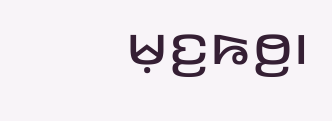ꤗ꤫ꤢ꤬ꤒꤥ꤬꤯